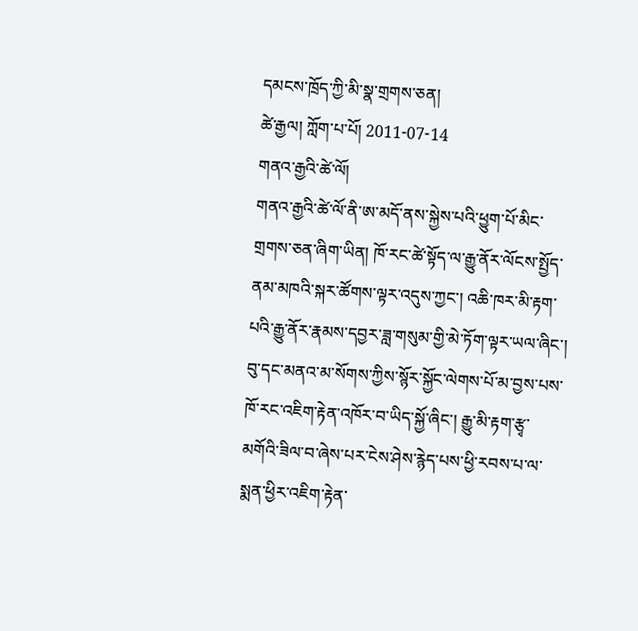དམངས་ཁྲོད་ཀྱི་མི་སྣ་གྲགས་ཅན།
ཚེ་རྒྱལ། ཀློག་པ་པོ། 2011-07-14
གནའ་རྒྱའི་ཚེ་ལོ།
གནའ་རྒྱའི་ཚེ་ལོ་ནི་ཨ་མདོ་ནས་སྐྱེས་པའི་ཕྱུག་པོ་མིང་གྲགས་ཅན་ཞིག་ཡིན། ཁོ་རང་ཚེ་སྟོད་ལ་རྒྱུ་ནོར་ལོངས་སྤྱོད་ནམ་མཁའི་སྐར་ཚོགས་ལྟར་འདུས་ཀྱང་། འཆི་ཁར་མི་རྟག་པའི་རྒྱུ་ནོར་རྣམས་དབྱར་ཟླ་གསུམ་གྱི་མེ་ཏོག་ལྟར་ཡལ་ཞིང་། བུ་དང་མནའ་མ་སོགས་ཀྱིས་སྙོར་སྐྱོང་ལེགས་པོ་མ་བྱས་པས་ཁོ་རང་འཇིག་རྟེན་འཁོར་བ་ཡིད་སྐྱོ་ཞིང་། རྒྱུ་མི་རྟག་རྩྭ་མགོའི་ཟིལ་བ་ཞེས་པར་ངེས་ཤེས་རྙེད་པས་ཕྱི་རབས་པ་ལ་སྨན་ཕྱིར་འཇིག་རྟེན་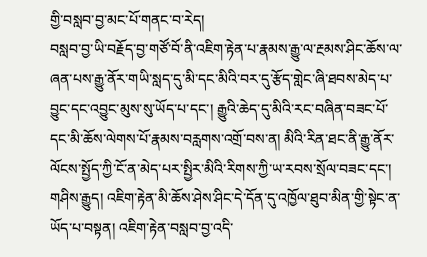གྱི་བསླབ་བྱ་མང་པོ་གནང་བ་རེད།
བསླབ་བྱ་ཡི་བརྗོད་བྱ་གཙོ་བོ་ནི་འཇིག་རྟེན་པ་རྣམས་རྒྱུ་ལ་རྔམས་ཤིང་ཆོས་ལ་ཞན་པས་རྒྱུ་ནོར་གཡི་སླད་དུ་མི་དང་མིའི་བར་དུ་རྩོད་གླེང་ཞི་ཐབས་མེད་པ་བྱུང་དང་འབྱུང་མུས་སུ་ཡོད་པ་དང་། རྒྱུའི་ཆེད་དུ་མིའི་རང་བཞིན་བཟང་པོ་དང་མི་ཆོས་ལེགས་པོ་རྣམས་བརླགས་འགྲོ་བས་ན། མིའི་རིན་ཐང་ནི་རྒྱུ་ནོར་ལོངས་སྤྱོད་ཀྱི་ངོ་ན་མེད་པར་སྤྱིར་མིའི་རིགས་ཀྱི་ཡ་རབས་སྲོལ་བཟང་དང་། གཤིས་རྒྱུད། འཇིག་རྟེན་མི་ཆོས་ཤེས་ཤིང་དེ་དོན་དུ་འཁྱོལ་ཐུབ་མིན་གྱི་སྟེང་ན་ཡོད་པ་བསྟན། འཇིག་རྟེན་བསླབ་བྱ་འདི་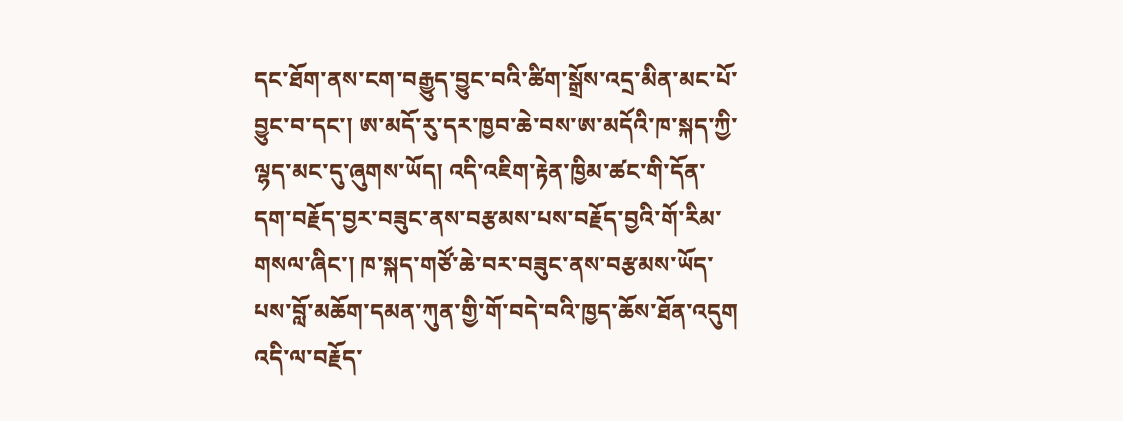དང་ཐོག་ནས་ངག་བརྒྱུད་བྱུང་བའི་ཚིག་སྒྲོས་འདྲ་མིན་མང་པོ་བྱུང་བ་དང་། ཨ་མདོ་རུ་དར་ཁྱབ་ཆེ་བས་ཨ་མདོའི་ཁ་སྐད་ཀྱི་ལྷད་མང་དུ་ཞུགས་ཡོད། འདི་འཇིག་རྟེན་ཁྱིམ་ཚང་གི་དོན་དག་བརྗོད་བྱར་བཟུང་ནས་བརྩམས་པས་བརྗོད་བྱའི་གོ་རིམ་གསལ་ཞིང་། ཁ་སྐད་གཙོ་ཆེ་བར་བཟུང་ནས་བརྩམས་ཡོད་པས་བློ་མཆོག་དམན་ཀུན་གྱི་གོ་བདེ་བའི་ཁྱད་ཆོས་ཐོན་འདུག འདི་ལ་བརྗོད་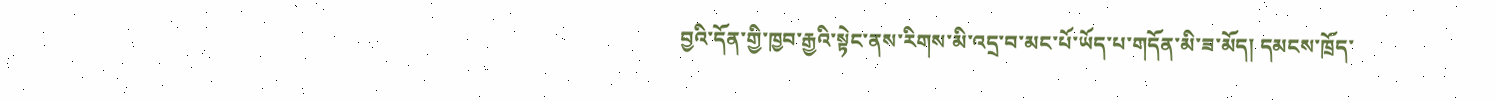བྱའི་དོན་གྱི་ཁྱབ་རྒྱའི་སྟེང་ནས་རིགས་མི་འདྲ་བ་མང་པོ་ཡོད་པ་གདོན་མི་ཟ་མོད། དམངས་ཁྲོད་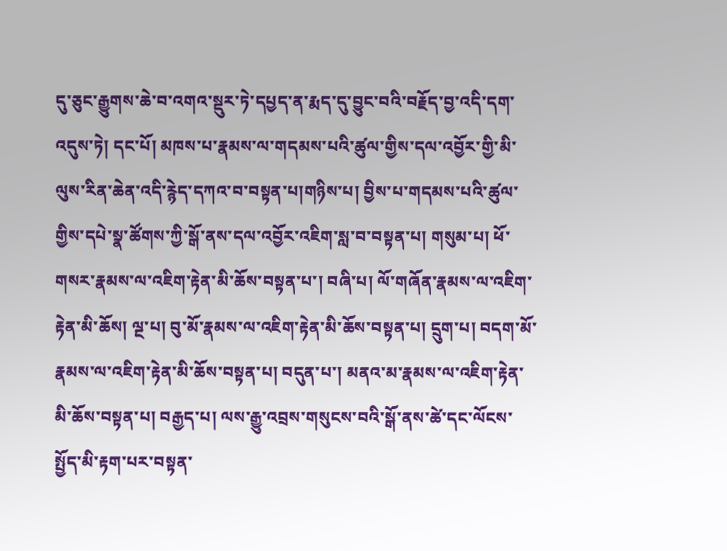དུ་ཅུང་རྒྱུགས་ཆེ་བ་འགའ་སྡུར་ཏེ་དཔྱད་ན་རྨད་དུ་བྱུང་བའི་བརྗོད་བྱ་འདི་དག་འདུས་ཏེ། དང་པོ། མཁས་པ་རྣམས་ལ་གདམས་པའི་ཚུལ་གྱིས་དལ་འབྱོར་གྱི་མི་ལུས་རིན་ཆེན་འདི་རྙེད་དཀའ་བ་བསྟན་པ།གཉིས་པ། བྱིས་པ་གདམས་པའི་ཚུལ་གྱིས་དཔེ་སྣ་ཚོགས་ཀྱི་སྒོ་ནས་དལ་འབྱོར་འཇིག་སླ་བ་བསྟན་པ། གསུམ་པ། ཕོ་གསར་རྣམས་ལ་འཇིག་རྟེན་མི་ཆོས་བསྟན་པ་། བཞི་པ། ལོ་གཞོན་རྣམས་ལ་འཇིག་རྟེན་མི་ཆོས། ལྔ་པ། བུ་མོ་རྣམས་ལ་འཇིག་རྟེན་མི་ཆོས་བསྟན་པ། དྲུག་པ། བདག་མོ་རྣམས་ལ་འཇིག་རྟེན་མི་ཆོས་བསྟན་པ། བདུན་པ་། མནའ་མ་རྣམས་ལ་འཇིག་རྟེན་མི་ཆོས་བསྟན་པ། བརྒྱད་པ། ལས་རྒྱུ་འབྲས་གསུངས་བའི་སྒོ་ནས་ཚེ་དང་ལོངས་སྤྱོད་མི་རྟག་པར་བསྟན་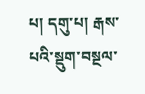པ། དགུ་པ། རྒས་པའི་སྡུག་བསྔལ་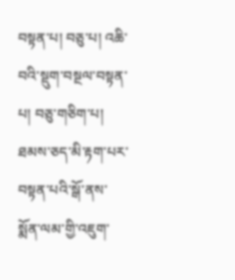བསྟན་པ། བཅུ་པ། འཆི་བའི་སྡུག་བསྔལ་བསྟན་པ། བཅུ་གཅིག་པ། ཐམས་ཅད་མི་རྟག་པར་བསྟན་པའི་སྒོ་ནས་སྨོན་ལམ་གྱི་འཇུག་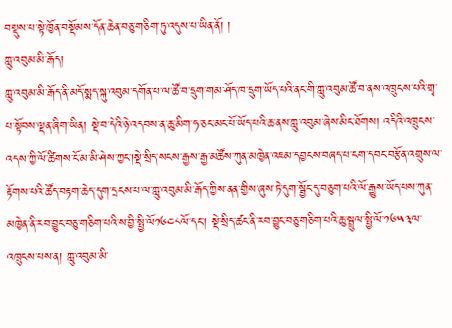བསྡུས་པ་སྟེ་ཁྱོན་བསྡོམས་དོན་ཆེན་བཅུ་གཅིག་ཏུ་འདུས་པ་ཡིན་ནོ། །
ཀླུ་འབུམ་མི་རྒོད།
ཀླུ་འབུམ་མི་རྒོད་ནི་མདོ་སྨད་སྐུ་འབུམ་དགོན་པ་ལ་ཚོ་བ་དྲུག་གམ་ཤོད་ཁ་དྲུག་ཡོད་པའི་ནང་གི་ཀླུ་འབུམ་ཚོ་བ་ནས་འཁྲུངས་པའི་གྲྭ་པ་སྟོབས་ལྡན་ཞིག་ཡིན། སྡེ་བ་དེའི་ཉེ་འདབས་ན་ཆུ་མིག་ཧ་ཅང་མང་པོ་ཡོད་པའི་ཆ་ནས་ཀླུ་འབུམ་ཞེས་མིང་ཐོགས། འདིའི་འཁྲུངས་འདས་ཀྱི་ལོ་ཚིགས་ངོ་མ་མི་ཤེས་ཀྱང་།སྡེ་སྲིད་སངས་རྒྱས་རྒྱ་མཚོས་ཀུན་མཁྱེན་འཇམ་དབྱངས་བཞད་པ་ངག་དབང་བརྩོན་འགྲུས་ལ་རྟོགས་པའི་ཚོད་བརྟག་ཆེད་དུག་དྲངས་པ་ལ་ཀླུ་འབུམ་མི་རྒོད་ཀྱིས་ནན་གྱིས་ཞུས་ཏེ་དུག་སྦྱོང་དུ་བཅུག་པའི་ལོ་རྒྱུས་ཡོད་པས་ཀུན་མཁྱེན་ནི་རབ་བྱུང་བཅུ་གཅིག་པའི་ས་བྱི་སྤྱི་ལོ༡༦༤༨ལོ་དང་། སྡེ་སྲིད་ཚང་ནི་རབ་བྱུང་བཅུ་གཅིག་པའི་ཆུ་སྦྲུལ་སྤྱི་ལོ་༡༦༥༣ལ་འཁྲུངས་པས་ན། ཀླུ་འབུམ་མི་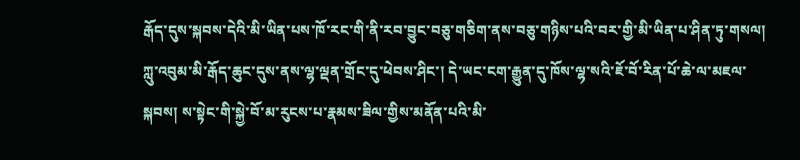རྒོད་དུས་སྐབས་དེའི་མི་ཡིན་པས་ཁོ་རང་གི་ནི་རབ་བྱུང་བཅུ་གཅིག་ནས་བཅུ་གཉིས་པའི་བར་གྱི་མི་ཡིན་པ་ཤིན་ཏུ་གསལ། ཀླུ་འབུམ་མི་རྒོད་ཆུང་དུས་ནས་ལྷ་ལྡན་གྲོང་དུ་ཕེབས་ཤིང་། དེ་ཡང་ངག་རྒྱུན་དུ་ཁོས་ལྷ་སའི་ཇོ་བོ་རིན་པོ་ཆེ་ལ་མཇལ་སྐབས། ས་སྟེང་གི་སྐྱེ་བོ་མ་རུངས་པ་རྣམས་ཟིལ་གྱིས་མནོན་པའི་མི་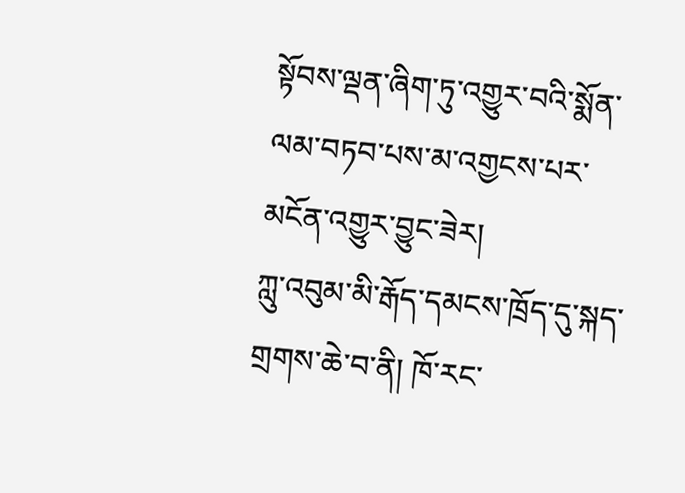སྟོབས་ལྡན་ཞིག་ཏུ་འགྱུར་བའི་སྨོན་ལམ་བཏབ་པས་མ་འགྱངས་པར་མངོན་འགྱུར་བྱུང་ཟེར།
ཀླུ་འབུམ་མི་རྒོད་དམངས་ཁྲོད་དུ་སྐད་གྲགས་ཆེ་བ་ནི། ཁོ་རང་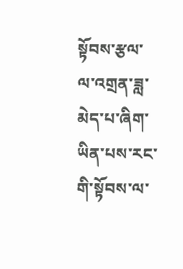སྟོབས་རྩལ་ལ་འགྲན་ཟླ་མེད་པ་ཞིག་ཡིན་པས་རང་གི་སྟོབས་ལ་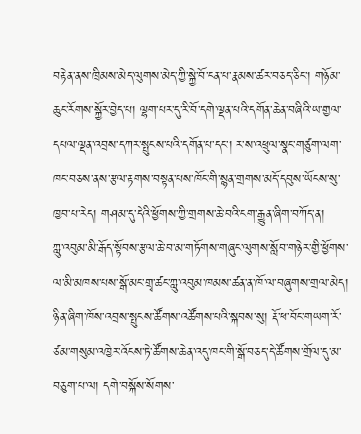བརྟེན་ནས་ཁྲིམས་མེད་ལུགས་མེད་ཀྱི་སྐྱེ་བོ་ངན་པ་རྣམས་ཚར་བཅད་ཅིང་། གཉོམ་ཆུང་རོགས་སྐྱོར་བྱེད་པ། ལྷག་པར་དུ་རི་བོ་དགེ་ལྡན་པའི་དགོན་ཆེན་བཞིའི་ཡ་གྱལ་དཔལ་ལྡན་འབྲས་དཀར་སྤུངས་པའི་དགོན་པ་དང་། ར་ས་འཕྲུལ་སྣང་གཙུག་ལག་ཁང་བཅས་ནས་རྩལ་རྟགས་བསྟན་པས་ཁོང་གི་སྙན་གྲགས་མདོ་དབུས་ཡོངས་སུ་ཁྱབ་པ་རེད། གཤམ་དུ་དེའི་ཕྱོགས་ཀྱི་གྲགས་ཆེ་བའི་ངག་རྒྱུན་ཞིག་བཀོད་ན།
ཀླུ་འབུམ་མི་རྒོད་སྟོབས་རྩལ་ཆེ་བ་མ་གཏོགས་གཞུང་ལུགས་སློབ་གཉེར་གྱི་ཕྱོགས་ལ་མི་མཁས་པས་སྒོ་མང་གྲྭ་ཚང་ཀླུ་འབུམ་ཁམས་ཚན་ན་ཁོ་ལ་བཞུགས་གྲལ་མེད། ཉིན་ཞིག་ཁོས་འབྲས་སྤུངས་ཚོགས་འཚོགས་པའི་སྐབས་སུ། རྡོ་ཕ་བོང་གཡག་རོ་ཙམ་གསུམ་འཁྱེར་འོངས་ཏེ་ཚོགས་ཆེན་འདུ་ཁང་གི་སྒོ་བཅད་དེ་ཚོགས་གྲོལ་དུ་མ་བཅུག་པ་ལ། དགེ་བསྐོས་སོགས་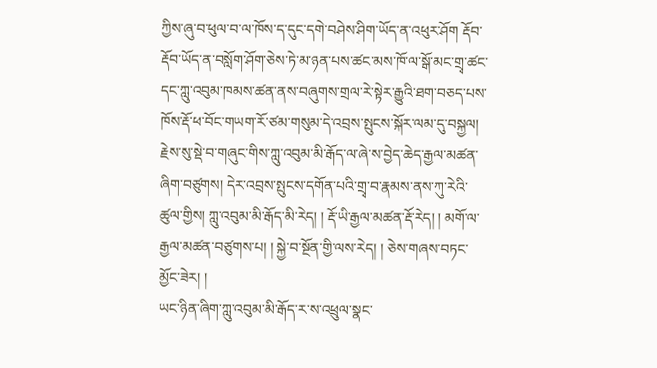ཀྱིས་ཞུ་བ་ཕུལ་བ་ལ་ཁོས་ད་དུང་དགེ་བཤེས་ཤིག་ཡོད་ན་འཕུར་ཤོག རྡོབ་རྡོབ་ཡོད་ན་བསློག་ཤོག་ཅེས་ཏེ་མ་ཉན་པས་ཚང་མས་ཁོ་ལ་སྒོ་མང་གྲྭ་ཚང་དང་ཀླུ་འབུམ་ཁམས་ཚན་ནས་བཞུགས་གྲལ་རེ་སྟེར་རྒྱུའི་ཐག་བཅད་པས་ཁོས་རྡོ་ཕ་བོང་གཡག་རོ་ཙམ་གསུམ་དེ་འབྲས་སྤུངས་སྐོར་ལམ་དུ་བསྐྱལ།
རྗེས་སུ་སྡེ་བ་གཞུང་གིས་ཀླུ་འབུམ་མི་རྒོད་ལ་ཞེ་ས་བྱེད་ཆེད་རྒྱལ་མཚན་ཞིག་བཙུགས། དེར་འབྲས་སྤུངས་དགོན་པའི་གྲྭ་བ་རྣམས་ནས་ཀུ་རེའི་ཚུལ་གྱིས། ཀླུ་འབུམ་མི་རྒོད་མི་རེད། ། རྡོ་ཡི་རྒྱལ་མཚན་རྡོ་རེད། ། མགོ་ལ་རྒྱལ་མཚན་བཙུགས་པ། ། སྐྱེ་བ་སྔོན་གྱི་ལས་རེད། ། ཅེས་གཞས་བཏང་མྱོང་ཟེར། །
ཡང་ཉིན་ཞིག་ཀླུ་འབུམ་མི་རྒོད་ར་ས་འཕྲུལ་སྣང་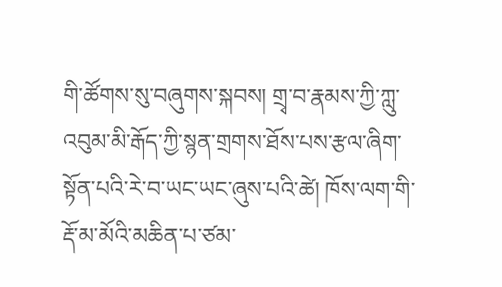གི་ཚོགས་སུ་བཞུགས་སྐབས། གྲྭ་བ་རྣམས་ཀྱི་ཀླུ་འབུམ་མི་རྒོད་ཀྱི་སྙན་གྲགས་ཐོས་པས་རྩལ་ཞིག་སྟོན་པའི་རེ་བ་ཡང་ཡང་ཞུས་པའི་ཚེ། ཁོས་ལག་གི་རྡོ་མ་མོའི་མཆིན་པ་ཙམ་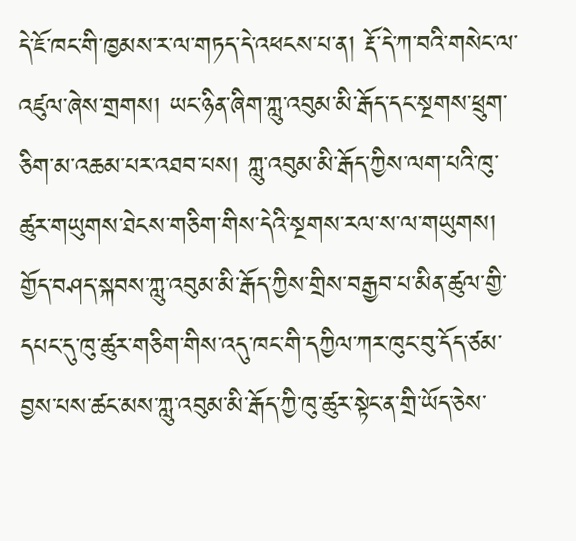དེ་ཇོ་ཁང་གི་ཁྱམས་ར་ལ་གཏད་དེ་འཕངས་པ་ན། རྡོ་དེ་ཀ་བའི་གསེང་ལ་འཛུལ་ཞེས་གྲགས། ཡང་ཉིན་ཞིག་ཀླུ་འབུམ་མི་རྒོད་དང་སྔགས་ཕྲུག་ཅིག་མ་འཆམ་པར་འཐབ་པས། ཀླུ་འབུམ་མི་རྒོད་ཀྱིས་ལག་པའི་ཁུ་ཚུར་གཡུགས་ཐེངས་གཅིག་གིས་དེའི་སྔགས་རལ་ས་ལ་གཡུགས། གྱོད་བཤད་སྐབས་ཀླུ་འབུམ་མི་རྒོད་ཀྱིས་གྲིས་བརྒྱབ་པ་མིན་ཚུལ་གྱི་དཔང་དུ་ཁུ་ཚུར་གཅིག་གིས་འདུ་ཁང་གི་དཀྱིལ་ཀར་ཁུང་བུ་དོད་ཙམ་བྱས་པས་ཚང་མས་ཀླུ་འབུམ་མི་རྒོད་ཀྱི་ཁུ་ཚུར་སྟེང་ན་གྲི་ཡོད་ཅེས་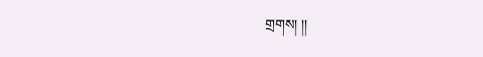གྲགས། །།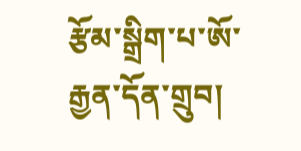རྩོམ་སྒྲིག་པ་ཨོ་རྒྱན་དོན་གྲུབ།